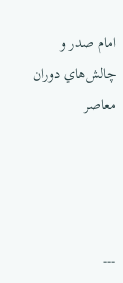امام‌ صدر و چالش‌هاي‌ دوران‌ معاصر




---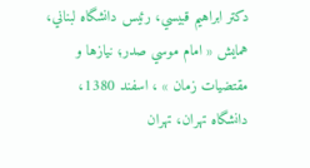دكتر ابراهيم‌ قبيسي، رئيس‌ دانشگاه‌ لبناني، همايش‌ « امام‌ موسي‌ صدر؛ نيازها و مقتضيات‌ زمان‌ » ، اسفند 1380، دانشگاه‌ تهران، تهران‌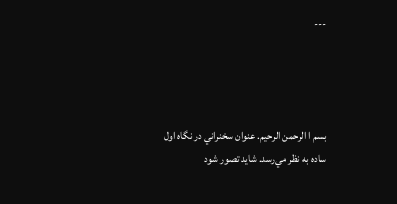---




بسم‌ ا الرحمن‌ الرحيم. عنوان‌ سخنراني‌ در نگاه‌ اول‌ ساده‌ به‌ نظر مي‌رسد. شايد تصور شود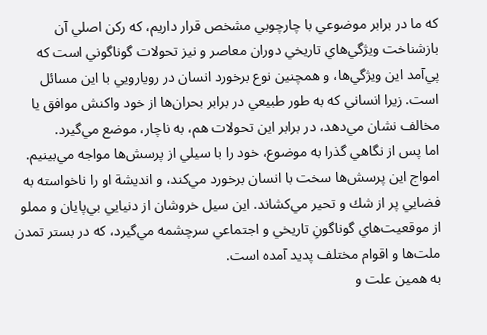كه‌ ما در برابر موضوعي‌ با چارچوبي‌ مشخص‌ قرار داريم، كه‌ ركن‌ اصلي‌ آن‌ بازشناخت‌ ويژگي‌هاي‌ تاريخي‌ دوران‌ معاصر و نيز تحو‌لات‌ گوناگوني‌ است‌ كه‌ پي‌آمد اين‌ ويژگي‌ها، و همچنين‌ نوع‌ برخورد انسان‌ در رويارويي‌ با اين‌ مسائل‌ است. زيرا انساني‌ كه‌ به‌ طور طبيعي‌ در برابر بحران‌ها از خود واكنش‌ موافق‌ يا مخالف‌ نشان‌ مي‌دهد، در برابر اين‌ تحو‌لات‌ هم، به‌ ناچار، موضع‌ مي‌گيرد.
اما پس‌ از نگاهي‌ گذرا به‌ موضوع، خود را با سيلي‌ از پرسش‌ها مواجه‌ مي‌بينيم. امواج‌ اين‌ پرسش‌ها سخت‌ با انسان‌ برخورد مي‌كند، و انديشة‌ او را ناخواسته‌ به‌ فضايي‌ پر از شك‌ و تحير مي‌كشاند. اين‌ سيل‌ خروشان‌ از دنيايي‌ بي‌پايان‌ و مملو از موقعيت‌هاي‌ گوناگونِ‌ تاريخي‌ و اجتماعي‌ سرچشمه‌ مي‌گيرد، كه‌ در بستر تمدن‌ ملت‌ها و اقوام‌ مختلف‌ پديد آمده‌ است.
به‌ همين‌ علت‌ و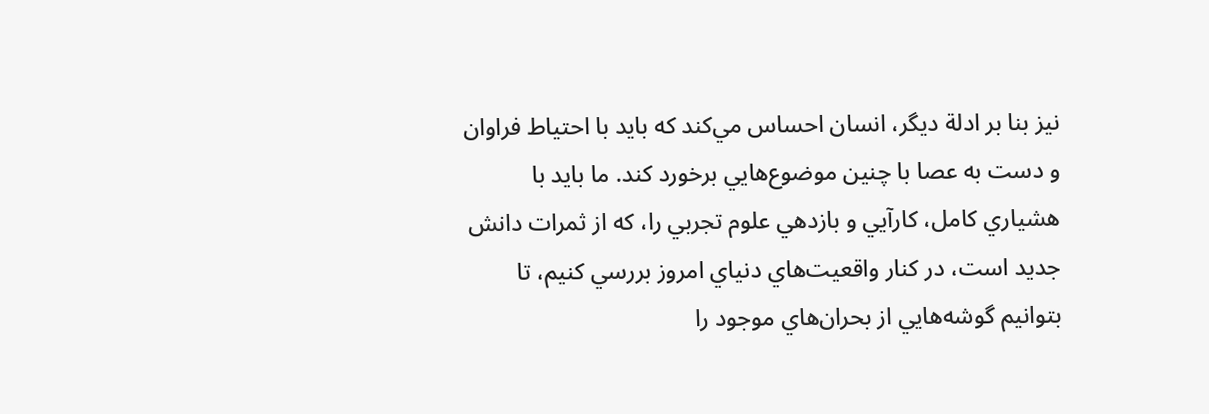نيز بنا بر ادلة‌ ديگر، انسان‌ احساس‌ مي‌كند كه‌ بايد با احتياط‌ فراوان‌ و دست‌ به‌ عصا با چنين‌ موضوع‌هايي‌ برخورد كند. ما بايد با هشياري‌ كامل، كارآيي‌ و بازدهي‌ علوم‌ تجربي‌ را، كه‌ از ثمرات‌ دانش‌ جديد است، در كنار واقعيت‌هاي‌ دنياي‌ امروز بررسي‌ كنيم، تا بتوانيم‌ گوشه‌هايي‌ از بحران‌هاي‌ موجود را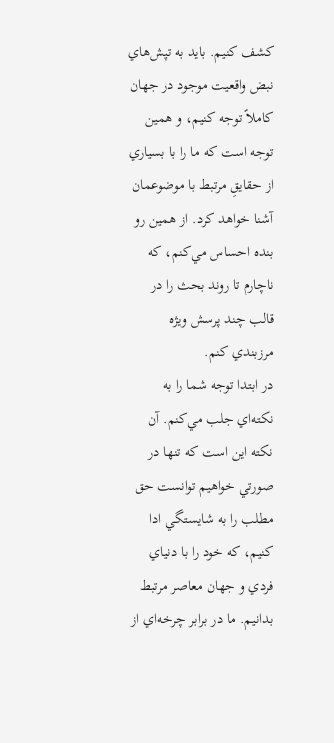كشف‌ كنيم. بايد به‌ تپش‌هاي‌ نبض‌ واقعيت‌ موجود در جهان‌ كاملاً‌ توجه‌ كنيم، و همين‌ توجه‌ است‌ كه‌ ما را با بسياري‌ از حقايقِ‌ مرتبط‌ با موضوعمان‌ آشنا خواهد كرد. از همين‌ رو بنده‌ احساس‌ مي‌كنم، كه‌ ناچارم‌ تا روند بحث‌ را در قالب‌ چند پرسش‌ ويژه‌ مرزبندي‌ كنم.
در ابتدا توجه‌ شما را به‌ نكته‌اي‌ جلب‌ مي‌كنم. آن‌ نكته‌ اين‌ است‌ كه‌ تنها در صورتي‌ خواهيم‌ توانست‌ حق‌ مطلب‌ را به‌ شايستگي‌ ادا كنيم، كه‌ خود را با دنياي‌ فردي‌ و جهان‌ معاصر مرتبط‌ بدانيم. ما در برابر چرخه‌اي‌ از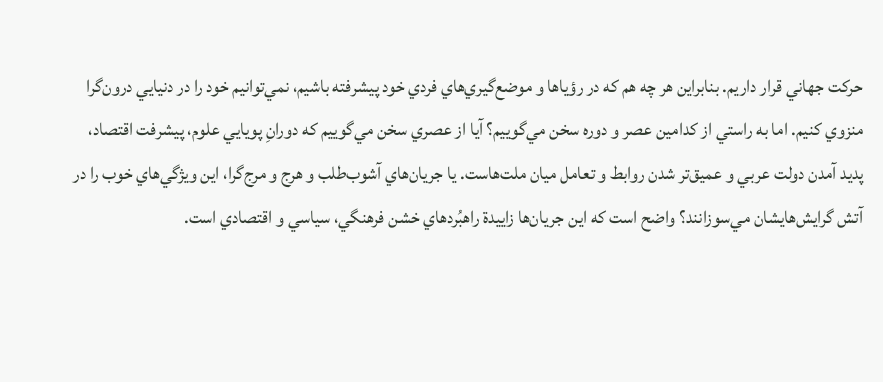حركت‌ جهاني‌ قرار داريم. بنابراين‌ هر چه‌ هم‌ كه‌ در رؤ‌ياها و موضع‌گيري‌هاي‌ فردي‌ خود پيشرفته‌ باشيم، نمي‌توانيم‌ خود را در دنيايي‌ درون‌گرا منزوي‌ كنيم. اما به‌ راستي‌ از كدامين‌ عصر و دوره‌ سخن‌ مي‌گوييم؟ آيا از عصري‌ سخن‌ مي‌گوييم‌ كه‌ دورانِ‌ پويايي‌ علوم، پيشرفت‌ اقتصاد، پديد آمدن‌ دولت‌ عربي‌ و عميق‌تر شدن‌ روابط‌ و تعامل‌ ميان‌ ملت‌هاست. يا جريان‌هاي‌ آشوب‌طلب‌ و هرج‌ و مرج‌گرا، اين‌ ويژگي‌هاي‌ خوب‌ را در آتش‌ گرايش‌هايشان‌ مي‌سوزانند؟ واضح‌ است‌ كه‌ اين‌ جريان‌ها زاييدة‌ راهبُردهاي‌ خشن‌ فرهنگي، سياسي‌ و اقتصادي‌ است.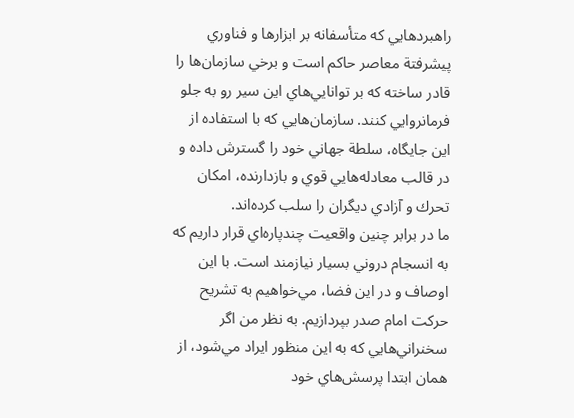راهبردهايي‌ كه‌ متأ‌سفانه‌ بر ابزارها و فناوري‌ پيشرفتة‌ معاصر حاكم‌ است‌ و برخي‌ سازمان‌ها را قادر ساخته‌ كه‌ بر توانايي‌هاي‌ اين‌ سير رو به‌ جلو فرمانروايي‌ كنند. سازمان‌هايي‌ كه‌ با استفاده‌ از اين‌ جايگاه، سلطة‌ جهاني‌ خود را گسترش‌ داده‌ و در قالب‌ معادله‌هايي‌ قوي‌ و بازدارنده، امكان‌ تحرك‌ و آزادي‌ ديگران‌ را سلب‌ كرده‌اند.
ما در برابر چنين‌ واقعيت‌ چندپاره‌اي‌ قرار داريم‌ كه‌ به‌ انسجام‌ دروني‌ بسيار نيازمند است. با اين‌ اوصاف‌ و در اين‌ فضا، مي‌خواهيم‌ به‌ تشريح‌ حركت‌ امام‌ صدر بپردازيم. به‌ نظر من‌ اگر سخنراني‌هايي‌ كه‌ به‌ اين‌ منظور ايراد مي‌شود، از همان‌ ابتدا پرسش‌هاي‌ خود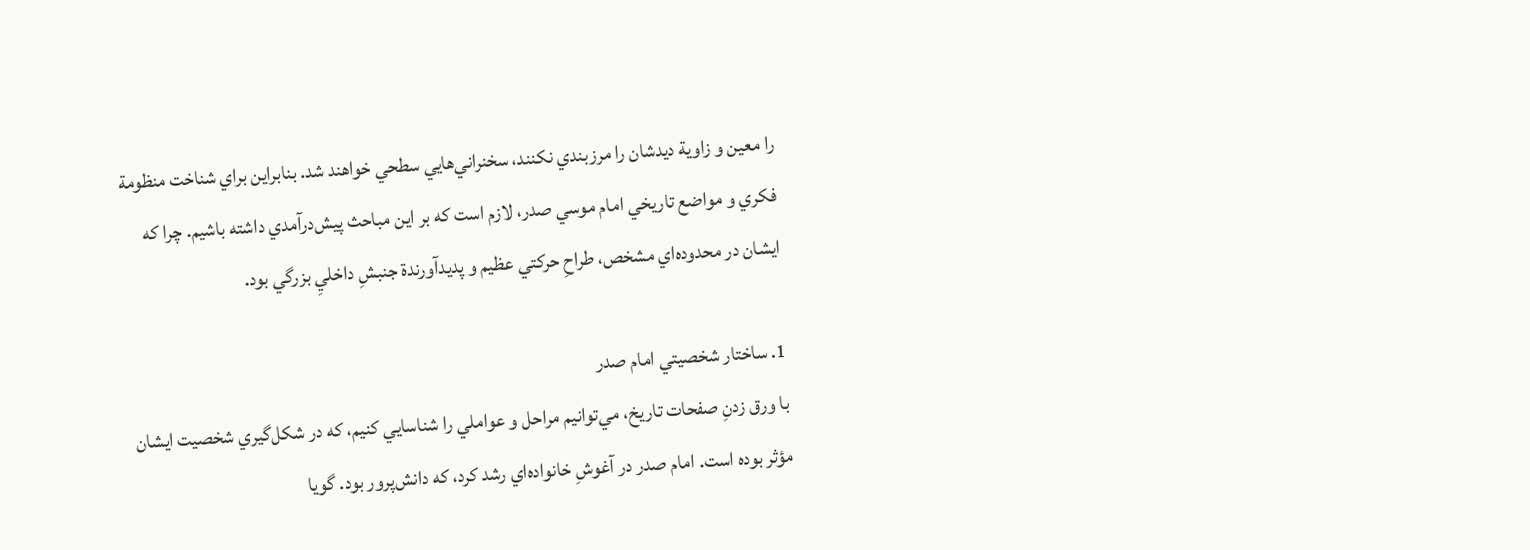را معين‌ و زاوية‌ ديدشان‌ را مرزبندي‌ نكنند، سخنراني‌هايي‌ سطحي‌ خواهند شد. بنابراين‌ براي‌ شناخت‌ منظومة‌ فكري‌ و مواضع‌ تاريخي‌ امام‌ موسي‌ صدر، لازم‌ است‌ كه‌ بر اين‌ مباحث‌ پيش‌درآمدي‌ داشته‌ باشيم. چرا كه‌ ايشان‌ در محدوده‌اي‌ مشخص، طراحِ‌ حركتي‌ عظيم‌ و پديدآورندة‌ جنبشِ‌ داخليِ‌ بزرگي‌ بود.

1. ساختار شخصيتي‌ امام‌ صدر
با ورق‌ زدنِ‌ صفحات‌ تاريخ، مي‌توانيم‌ مراحل‌ و عواملي‌ را شناسايي‌ كنيم، كه‌ در شكل‌گيري‌ شخصيت‌ ايشان‌ مؤ‌ثر بوده‌ است. امام‌ صدر در آغوشِ‌ خانواده‌اي‌ رشد كرد، كه‌ دانش‌پرور بود. گويا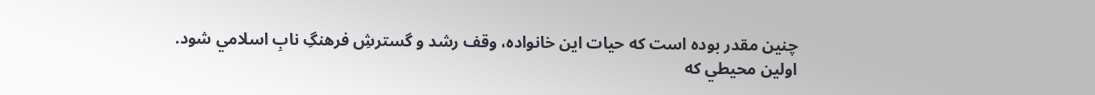چنين‌ مقدر بوده‌ است‌ كه‌ حيات‌ اين‌ خانواده، وقف‌ رشد و گسترشِ‌ فرهنگِ‌ نابِ‌ اسلامي‌ شود.
اولين‌ محيطي‌ كه‌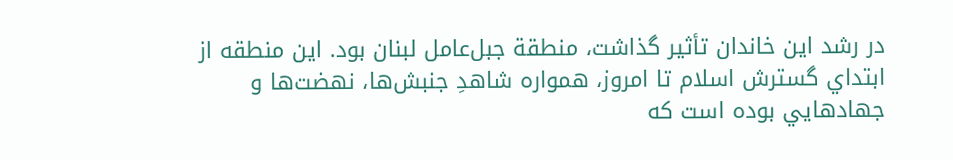در رشد اين‌ خاندان‌ تأ‌ثير گذاشت، منطقة‌ جبل‌عامل‌ لبنان‌ بود. اين‌ منطقه‌ از ابتداي‌ گسترش‌ اسلام‌ تا امروز، همواره‌ شاهدِ‌ جنبش‌ها، نهضت‌ها و جهادهايي‌ بوده‌ است‌ كه‌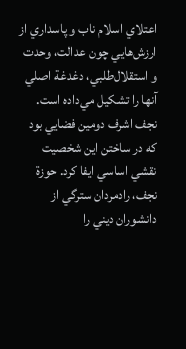اعتلاي‌ اسلام‌ ناب‌ و پاسداري‌ از ارزش‌هايي‌ چون‌ عدالت، وحدت‌ و استقلال‌طلبي، دغدغة‌ اصلي‌ آنها را تشكيل‌ مي‌داده‌ است.
نجف‌ اشرف‌ دومين‌ فضايي‌ بود كه‌ در ساختن‌ اين‌ شخصيت‌ نقشي‌ اساسي‌ ايفا كرد. حوزة‌ نجف، رادمردان‌ سترگي‌ از دانشوران‌ ديني‌ را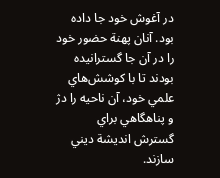در آغوش‌ خود جا داده‌ بود. آنان‌ پهنة‌ حضور خود را در آن‌ جا گسترانيده‌ بودند تا با كوشش‌هاي‌ علمي‌ خود، آن‌ ناحيه‌ را دژ و پناهگاهي‌ براي‌ گسترش‌ انديشة‌ ديني‌ سازند.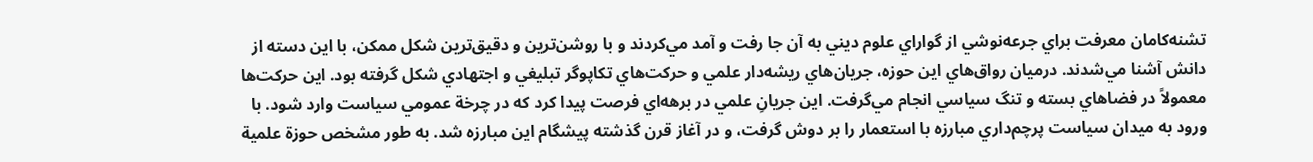تشنه‌كامان‌ معرفت‌ براي‌ جرعه‌نوشي‌ از گواراي‌ علوم‌ ديني‌ به‌ آن‌ جا رفت‌ و آمد مي‌كردند و با روشن‌ترين‌ و دقيق‌ترين‌ شكل‌ ممكن، با اين‌ دسته‌ از دانش‌ آشنا مي‌شدند. درميان‌ رواق‌هاي‌ اين‌ حوزه، جريان‌هاي‌ ريشه‌دار علمي‌ و حركت‌هاي‌ تكاپوگر تبليغي‌ و اجتهادي‌ شكل‌ گرفته‌ بود. اين‌ حركت‌ها معمولاً‌ در فضاهاي‌ بسته‌ و تنگ‌ سياسي‌ انجام‌ مي‌گرفت. اين‌ جريانِ‌ علمي‌ در برهه‌اي‌ فرصت‌ پيدا كرد كه‌ در چرخة‌ عمومي‌ سياست‌ وارد شود. با ورود به‌ ميدان‌ سياست‌ پرچم‌داري‌ مبارزه‌ با استعمار را بر دوش‌ گرفت، و در آغاز قرن‌ گذشته‌ پيشگام‌ اين‌ مبارزه‌ شد. به‌ طور مشخص‌ حوزة‌ علمية‌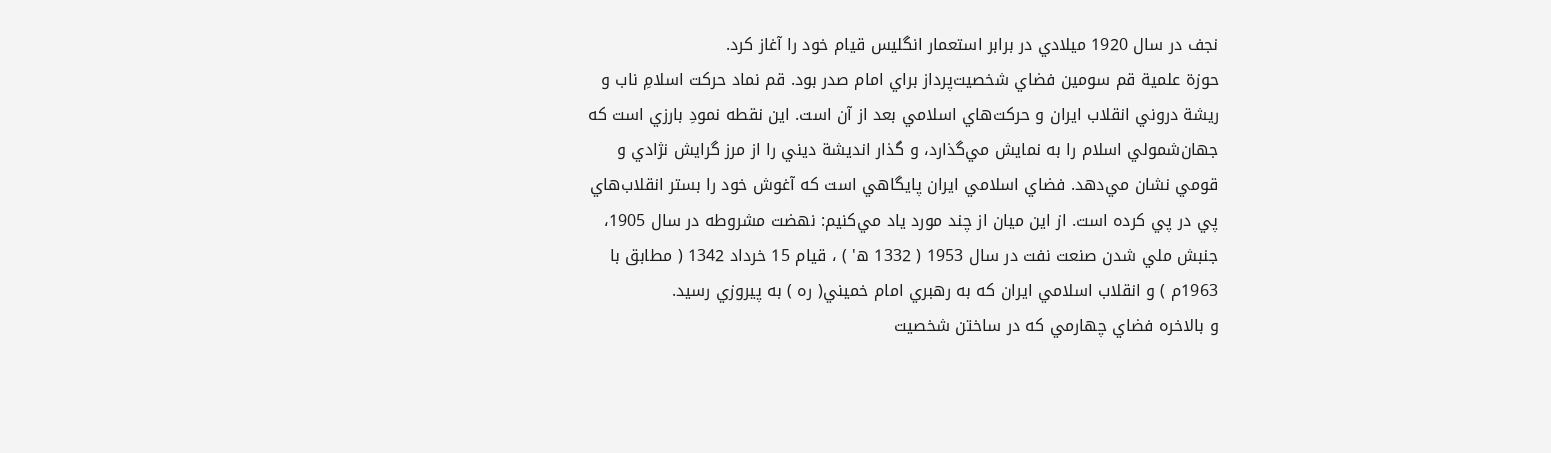نجف‌ در سال‌ 1920 ميلادي‌ در برابر استعمار انگليس‌ قيام‌ خود را آغاز كرد.
حوزة‌ علمية‌ قم‌ سومين‌ فضاي‌ شخصيت‌پرداز براي‌ امام‌ صدر بود. قم‌ نماد حركت‌ اسلامِ‌ ناب‌ و ريشة‌ دروني‌ انقلاب‌ ايران‌ و حركت‌هاي‌ اسلامي‌ بعد از آن‌ است. اين‌ نقطه‌ نمودِ‌ بارزي‌ است‌ كه‌ جهان‌شمولي‌ اسلام‌ را به‌ نمايش‌ مي‌گذارد، و گذار انديشة‌ ديني‌ را از مرز گرايش‌ نژادي‌ و قومي‌ نشان‌ مي‌دهد. فضاي‌ اسلامي‌ ايران‌ پايگاهي‌ است‌ كه‌ آغوش‌ خود را بستر انقلاب‌هاي‌ پي‌ در پي‌ كرده‌ است. از اين‌ ميان‌ از چند مورد ياد مي‌كنيم: نهضت‌ مشروطه‌ در سال‌ 1905، جنبش‌ ملي‌ شدن‌ صنعت‌ نفت‌ در سال‌ 1953 ( 1332 ه' ) ، قيام‌ 15 خرداد 1342 ( مطابق‌ با 1963م‌ ) و انقلاب‌ اسلامي‌ ايران‌ كه‌ به‌ رهبري‌ امام‌ خميني( ره‌ ) به‌ پيروزي‌ رسيد.
و بالاخره‌ فضاي‌ چهارمي‌ كه‌ در ساختن‌ شخصيت‌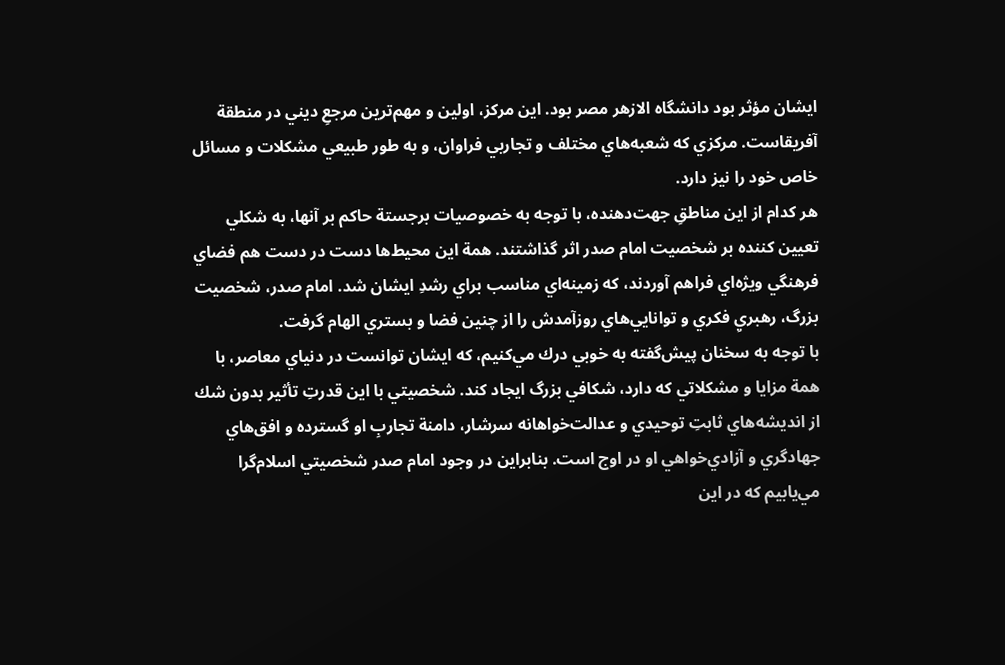ايشان‌ مؤ‌ثر بود دانشگاه‌ الازهر مصر بود. اين‌ مركز، اولين‌ و مهم‌ترين‌ مرجعِ‌ ديني‌ در منطقة‌ آفريقاست. مركزي‌ كه‌ شعبه‌هاي‌ مختلف‌ و تجاربي‌ فراوان، و به‌ طور طبيعي‌ مشكلات‌ و مسائل‌ خاص‌ خود را نيز دارد.
هر كدام‌ از اين‌ مناطقِ‌ جهت‌دهنده، با توجه‌ به‌ خصوصيات‌ برجستة‌ حاكم‌ بر آنها، به‌ شكلي‌ تعيين‌ كننده‌ بر شخصيت‌ امام‌ صدر اثر گذاشتند. همة‌ اين‌ محيط‌ها دست‌ در دست‌ هم‌ فضاي‌ فرهنگي‌ ويژه‌اي‌ فراهم‌ آوردند، كه‌ زمينه‌اي‌ مناسب‌ براي‌ رشدِ‌ ايشان‌ شد. امام‌ صدر، شخصيت‌ بزرگ، رهبريِ‌ فكري‌ و توانايي‌هاي‌ روزآمدش‌ را از چنين‌ فضا و بستري‌ الهام‌ گرفت.
با توجه‌ به‌ سخنان‌ پيش‌گفته‌ به‌ خوبي‌ درك‌ مي‌كنيم، كه‌ ايشان‌ توانست‌ در دنياي‌ معاصر، با همة‌ مزايا و مشكلاتي‌ كه‌ دارد، شكافي‌ بزرگ‌ ايجاد كند. شخصيتي‌ با اين‌ قدرتِ‌ تأ‌ثير‌ بدون‌ شك‌ از انديشه‌هاي‌ ثابتِ‌ توحيدي‌ و عدالت‌خواهانه‌ سرشار، دامنة‌ تجاربِ‌ او گسترده‌ و افق‌هاي‌ جهادگري‌ و آزادي‌خواهي‌ او در اوج‌ است. بنابراين‌ در وجود امام‌ صدر شخصيتي‌ اسلام‌گرا مي‌يابيم‌ كه‌ در اين‌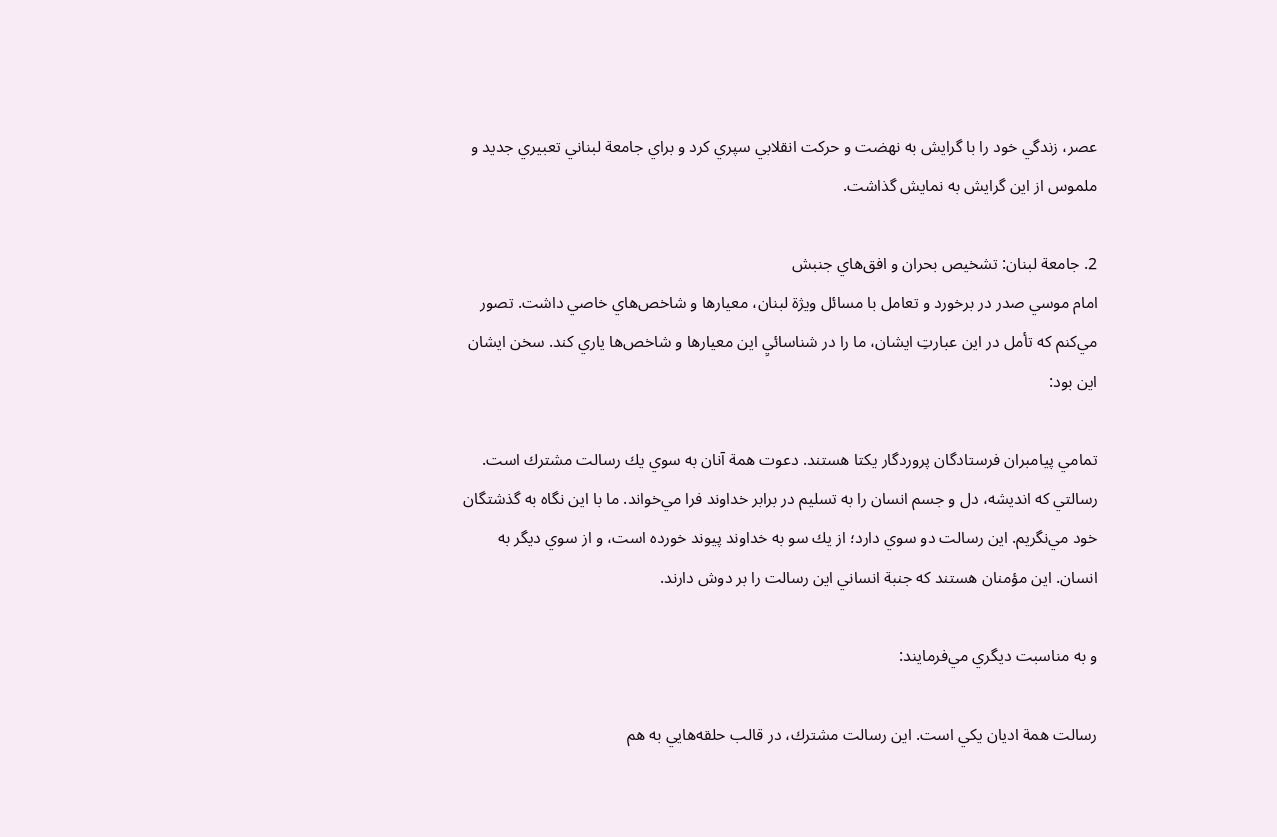عصر، زندگي‌ خود را با گرايش‌ به‌ نهضت‌ و حركت‌ انقلابي‌ سپري‌ كرد و براي‌ جامعة‌ لبناني‌ تعبيري‌ جديد و ملموس‌ از اين‌ گرايش‌ به‌ نمايش‌ گذاشت.

2. جامعة‌ لبنان: تشخيص‌ بحران‌ و افق‌هاي‌ جنبش‌
امام‌ موسي‌ صدر در برخورد و تعامل‌ با مسائل‌ ويژة‌ لبنان، معيارها و شاخص‌هاي‌ خاصي‌ داشت. تصور مي‌كنم‌ كه‌ تأ‌مل‌ در اين‌ عبارتِ‌ ايشان، ما را در شناسائيِ‌ اين‌ معيارها و شاخص‌ها ياري‌ كند. سخن‌ ايشان‌ اين‌ بود:

تمامي‌ پيامبران‌ فرستادگان‌ پروردگار يكتا هستند. دعوت‌ همة‌ آنان‌ به‌ سوي‌ يك‌ رسالت‌ مشترك‌ است. رسالتي‌ كه‌ انديشه، دل‌ و جسم‌ انسان‌ را به‌ تسليم‌ در برابر خداوند فرا مي‌خواند. ما با اين‌ نگاه‌ به‌ گذشتگان‌ خود مي‌نگريم. اين‌ رسالت‌ دو سوي‌ دارد؛ از يك‌ سو به‌ خداوند پيوند خورده‌ است، و از سوي‌ ديگر به‌ انسان. اين‌ مؤ‌منان‌ هستند كه‌ جنبة‌ انساني‌ اين‌ رسالت‌ را بر دوش‌ دارند.

و به‌ مناسبت‌ ديگري‌ مي‌فرمايند:

رسالت‌ همة‌ اديان‌ يكي‌ است. اين‌ رسالت‌ مشترك، در قالب‌ حلقه‌هايي‌ به‌ هم‌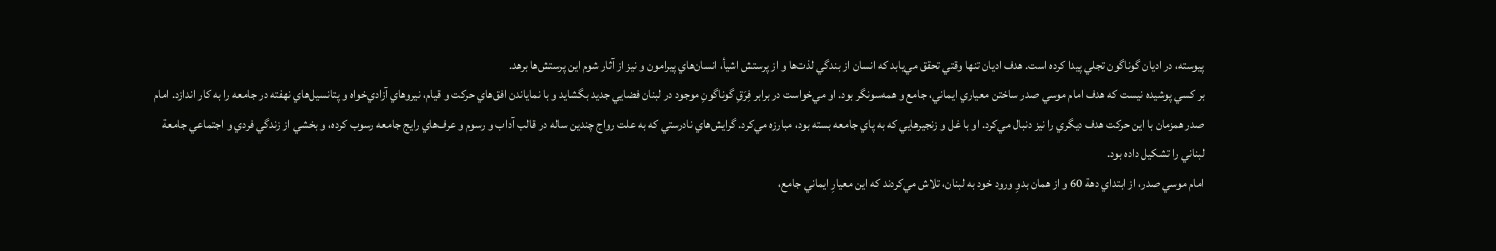پيوسته، در اديان‌ گوناگون‌ تجلي‌ پيدا كرده‌ است. هدف‌ اديان‌ تنها وقتي‌ تحقق‌ مي‌يابد كه‌ انسان‌ از بندگي‌ لذت‌ها و از پرستش‌ اشيأ، انسان‌هاي‌ پيرامون‌ و نيز از آثار شوم‌ اين‌ پرستش‌ها برهد.
بر كسي‌ پوشيده‌ نيست‌ كه‌ هدف‌ امام‌ موسي‌ صدر ساختن‌ معياري‌ ايماني، جامع‌ و همه‌سونگر بود. او مي‌خواست‌ در برابر فِرَقِ‌ گوناگونِ‌ موجود در لبنان‌ فضايي‌ جديد بگشايد و با نماياندن‌ افق‌هاي‌ حركت‌ و قيام، نيروهاي‌ آزادي‌خواه‌ و پتانسيل‌هاي‌ نهفته‌ در جامعه‌ را به‌ كار اندازد. امام‌ صدر همزمان‌ با اين‌ حركت‌ هدف‌ ديگري‌ را نيز دنبال‌ مي‌كرد. او با غل‌ و زنجيرهايي‌ كه‌ به‌ پاي‌ جامعه‌ بسته‌ بود، مبارزه‌ مي‌كرد. گرايش‌هاي‌ نادرستي‌ كه‌ به‌ علت‌ رواج‌ چندين‌ ساله‌ در قالب‌ آداب‌ و رسوم‌ و عرف‌هاي‌ رايج‌ جامعه‌ رسوب‌ كرده، و بخشي‌ از زندگي‌ فردي‌ و اجتماعي‌ جامعة‌ لبناني‌ را تشكيل‌ داده‌ بود.
امام‌ موسي‌ صدر، از ابتداي‌ دهة‌ 60 و از همان‌ بدوِ‌ ورود خود به‌ لبنان، تلاش‌ مي‌كردند كه‌ اين‌ معيارِ‌ ايماني‌ جامع،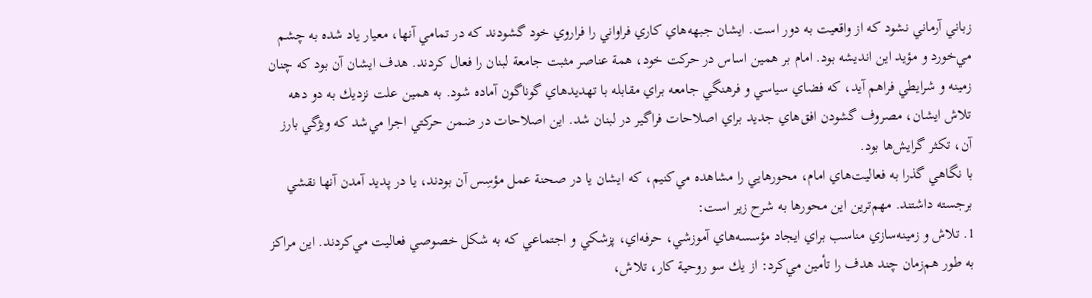زباني‌ آرماني‌ نشود كه‌ از واقعيت‌ به‌ دور است. ايشان‌ جبهه‌هاي‌ كاري‌ فراواني‌ را فراروي‌ خود گشودند كه‌ در تمامي‌ آنها، معيار ياد شده‌ به‌ چشم‌ مي‌خورد و مؤ‌يد اين‌ انديشه‌ بود. امام‌ بر همين‌ اساس‌ در حركت‌ خود، همة‌ عناصر مثبت‌ جامعة‌ لبنان‌ را فعال‌ كردند. هدف‌ ايشان‌ آن‌ بود كه‌ چنان‌ زمينه‌ و شرايطي‌ فراهم‌ آيد، كه‌ فضاي‌ سياسي‌ و فرهنگي‌ جامعه‌ براي‌ مقابله‌ با تهديدهاي‌ گوناگون‌ آماده‌ شود. به‌ همين‌ علت‌ نزديك‌ به‌ دو دهه‌ تلاش‌ ايشان، مصروف‌ گشودن‌ افق‌هاي‌ جديد براي‌ اصلاحات‌ فراگير در لبنان‌ شد. اين‌ اصلاحات‌ در ضمن‌ حركتي‌ اجرا مي‌شد كه‌ ويژگي‌ بارز آن، تكثر گرايش‌ها بود.
با نگاهي‌ گذرا به‌ فعاليت‌هاي‌ امام، محورهايي‌ را مشاهده‌ مي‌كنيم، كه‌ ايشان‌ يا در صحنة‌ عمل‌ مؤ‌سِس‌ آن‌ بودند، يا در پديد آمدن‌ آنها نقشي‌ برجسته‌ داشتند. مهم‌ترين‌ اين‌ محورها به‌ شرح‌ زير است:
1. تلاش‌ و زمينه‌سازي‌ مناسب‌ براي‌ ايجاد مؤ‌سسه‌هاي‌ آموزشي، حرفه‌اي، پزشكي‌ و اجتماعي‌ كه‌ به‌ شكل‌ خصوصي‌ فعاليت‌ مي‌كردند. اين‌ مراكز به‌ طور هم‌زمان‌ چند هدف‌ را تأ‌مين‌ مي‌كرد: از يك‌ سو روحية‌ كار، تلاش،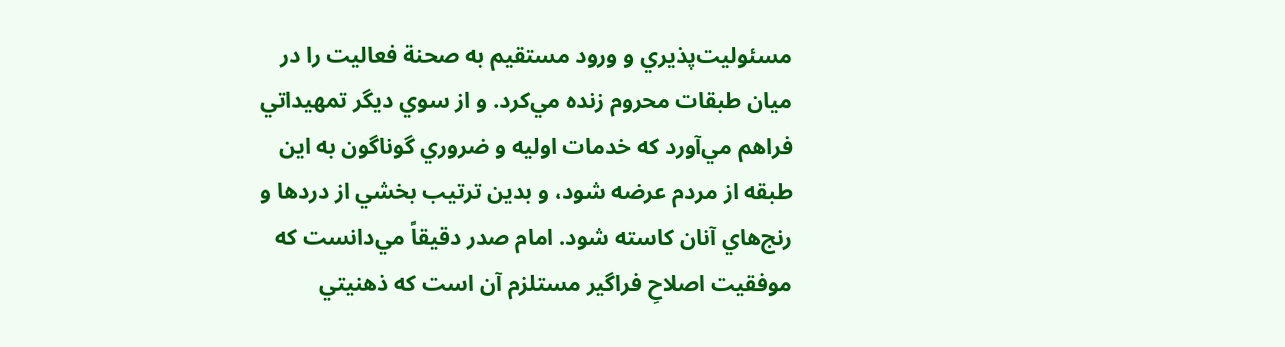مسئوليت‌پذيري‌ و ورود مستقيم‌ به‌ صحنة‌ فعاليت‌ را در ميان‌ طبقات‌ محروم‌ زنده‌ مي‌كرد. و از سوي‌ ديگر تمهيداتي‌ فراهم‌ مي‌آورد كه‌ خدمات‌ اوليه‌ و ضروري‌ گوناگون‌ به‌ اين‌ طبقه‌ از مردم‌ عرضه‌ شود، و بدين‌ ترتيب‌ بخشي‌ از دردها و رنج‌هاي‌ آنان‌ كاسته‌ شود. امام‌ صدر دقيقاً‌ مي‌دانست‌ كه‌ موفقيت‌ اصلاحِ‌ فراگير مستلزم‌ آن‌ است‌ كه‌ ذهنيتي‌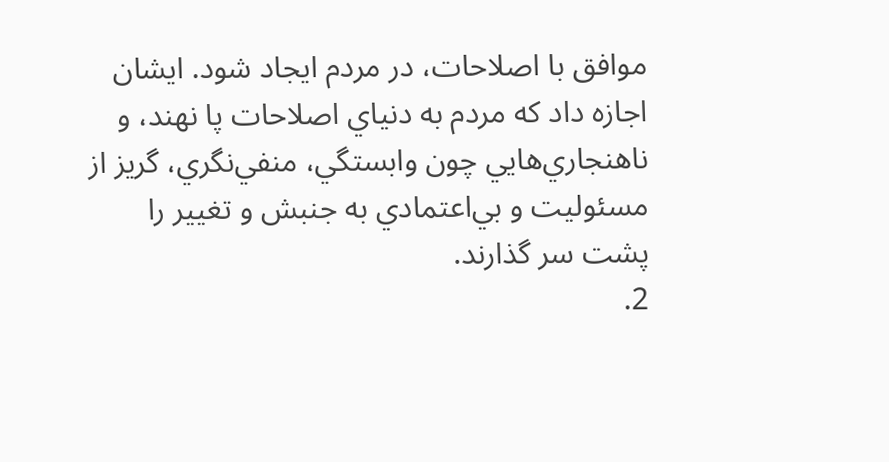موافق‌ با اصلاحات، در مردم‌ ايجاد شود. ايشان‌ اجازه‌ داد كه‌ مردم‌ به‌ دنياي‌ اصلاحات‌ پا نهند، و ناهنجاري‌هايي‌ چون‌ وابستگي، منفي‌نگري، گريز از مسئوليت‌ و بي‌اعتمادي‌ به‌ جنبش‌ و تغيير را پشت‌ سر گذارند.
2.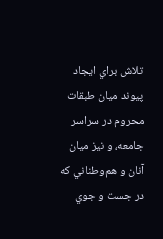تلاش‌ براي‌ ايجاد پيوند ميان‌ طبقات‌ محروم‌ در سراسر جامعه، و نيز ميان‌ آنان‌ و هم‌وطناني‌ كه‌ در جست‌ و جوي‌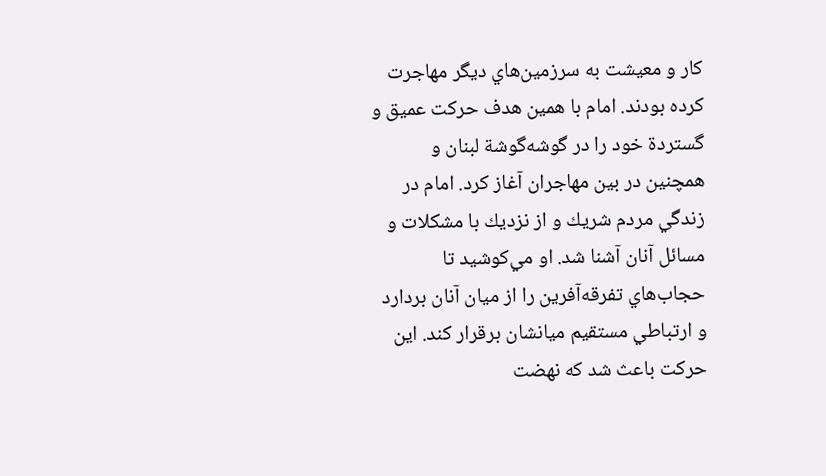كار و معيشت‌ به‌ سرزمين‌هاي‌ ديگر مهاجرت‌ كرده‌ بودند. امام‌ با همين‌ هدف‌ حركت‌ عميق‌ و گستردة‌ خود را در گوشه‌گوشة‌ لبنان‌ و همچنين‌ در بين‌ مهاجران‌ آغاز كرد. امام‌ در زندگي‌ مردم‌ شريك‌ و از نزديك‌ با مشكلات‌ و مسائل‌ آنان‌ آشنا شد. او مي‌كوشيد تا حجاب‌هاي‌ تفرقه‌آفرين‌ را از ميان‌ آنان‌ بردارد و ارتباطي‌ مستقيم‌ ميانشان‌ برقرار كند. اين‌ حركت‌ باعث‌ شد كه‌ نهضت‌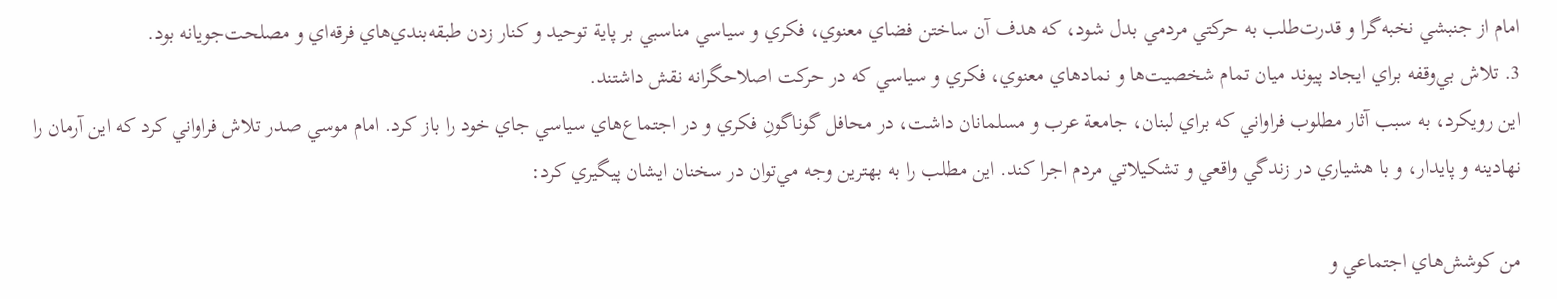امام‌ از جنبشي‌ نخبه‌گرا و قدرت‌طلب‌ به‌ حركتي‌ مردمي‌ بدل‌ شود، كه‌ هدف‌ آن‌ ساختن‌ فضاي‌ معنوي، فكري‌ و سياسي‌ مناسبي‌ بر پاية‌ توحيد و كنار زدن‌ طبقه‌بندي‌هاي‌ فرقه‌اي‌ و مصلحت‌جويانه‌ بود.
3. تلاش‌ بي‌وقفه‌ براي‌ ايجاد پيوند ميان‌ تمام‌ شخصيت‌ها و نمادهاي‌ معنوي، فكري‌ و سياسي‌ كه‌ در حركت‌ اصلاحگرانه‌ نقش‌ داشتند.
اين‌ رويكرد، به‌ سبب‌ آثار مطلوب‌ فراواني‌ كه‌ براي‌ لبنان، جامعة‌ عرب‌ و مسلمانان‌ داشت، در محافل‌ گوناگونِ‌ فكري‌ و در اجتماع‌هاي‌ سياسي‌ جاي‌ خود را باز كرد. امام‌ موسي‌ صدر تلاش‌ فراواني‌ كرد كه‌ اين‌ آرمان‌ را نهادينه‌ و پايدار، و با هشياري‌ در زندگي‌ واقعي‌ و تشكيلاتي‌ مردم‌ اجرا كند. اين‌ مطلب‌ را به‌ بهترين‌ وجه‌ مي‌توان‌ در سخنان‌ ايشان‌ پيگيري‌ كرد:

من‌ كوشش‌هاي‌ اجتماعي‌ و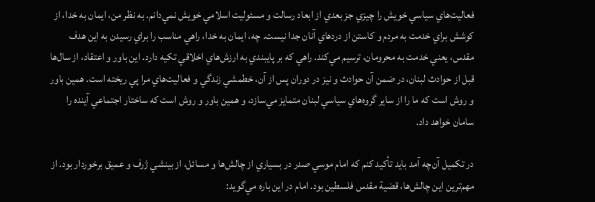فعاليت‌هاي‌ سياسي‌ خويش‌ را چيزي‌ جز بعدي‌ از ابعاد رسالت‌ و مسئوليت‌ اسلامي‌ خويش‌ نمي‌دانم. به‌ نظر من، ايمان‌ به‌ خدا، از كوشش‌ براي‌ خدمت‌ به‌ مردم‌ و كاستن‌ از دردهاي‌ آنان‌ جدا نيست. چه، ايمان‌ به‌ خدا، راهي‌ مناسب‌ را براي‌ رسيدن‌ به‌ اين‌ هدف‌ مقدس، يعني‌ خدمت‌ به‌ محرومان، ترسيم‌ مي‌كند. راهي‌ كه‌ بر پايبندي‌ به‌ ارزش‌هاي‌ اخلاقي‌ تكيه‌ دارد. اين‌ باور و اعتقاد، از سال‌ها قبل‌ از حوادث‌ لبنان، در ضمن‌ آن‌ حوادث‌ و نيز در دوران‌ پس‌ از آن، خطمشي‌ زندگي‌ و فعاليت‌هاي‌ مرا پي‌ ريخته‌ است. همين‌ باور و روش‌ است‌ كه‌ ما را از ساير گروه‌هاي‌ سياسي‌ لبنان‌ متمايز مي‌سازد، و همين‌ باور و روش‌ است‌ كه‌ ساختار اجتماعي‌ آينده‌ را سامان‌ خواهد داد.

در تكميل‌ آن‌چه‌ آمد بايد تأ‌كيد كنم‌ كه‌ امام‌ موسي‌ صدر در بسياري‌ از چالش‌ها و مسائل، از بينشي‌ ژرف‌ و عميق‌ برخوردار بود. از مهم‌ترين‌ اين‌ چالش‌ها، قضية‌ مقدس‌ فلسطين‌ بود. امام‌ در اين‌ باره‌ مي‌گويد: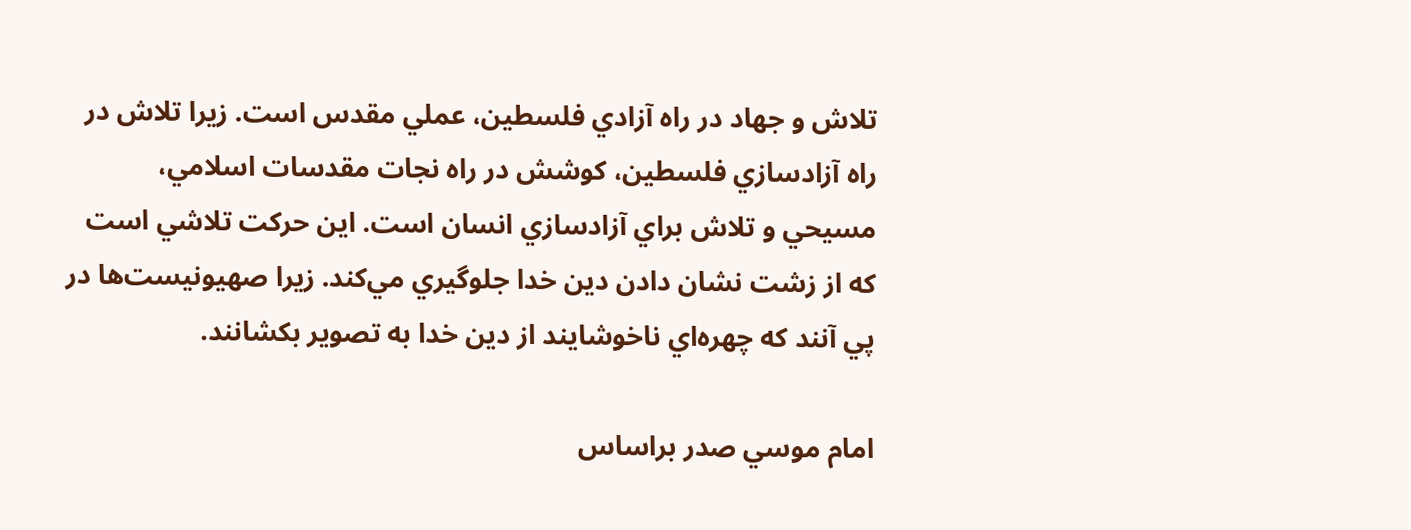تلاش‌ و جهاد در راه‌ آزادي‌ فلسطين، عملي‌ مقدس‌ است. زيرا تلاش‌ در راه‌ آزادسازي‌ فلسطين، كوشش‌ در راه‌ نجات‌ مقدسات‌ اسلامي، مسيحي‌ و تلاش‌ براي‌ آزادسازي‌ انسان‌ است. اين‌ حركت‌ تلاشي‌ است‌ كه‌ از زشت‌ نشان‌ دادن‌ دين‌ خدا جلوگيري‌ مي‌كند. زيرا صهيونيست‌ها در پي‌ آنند كه‌ چهره‌اي‌ ناخوشايند از دين‌ خدا به‌ تصوير بكشانند.

امام‌ موسي‌ صدر براساس‌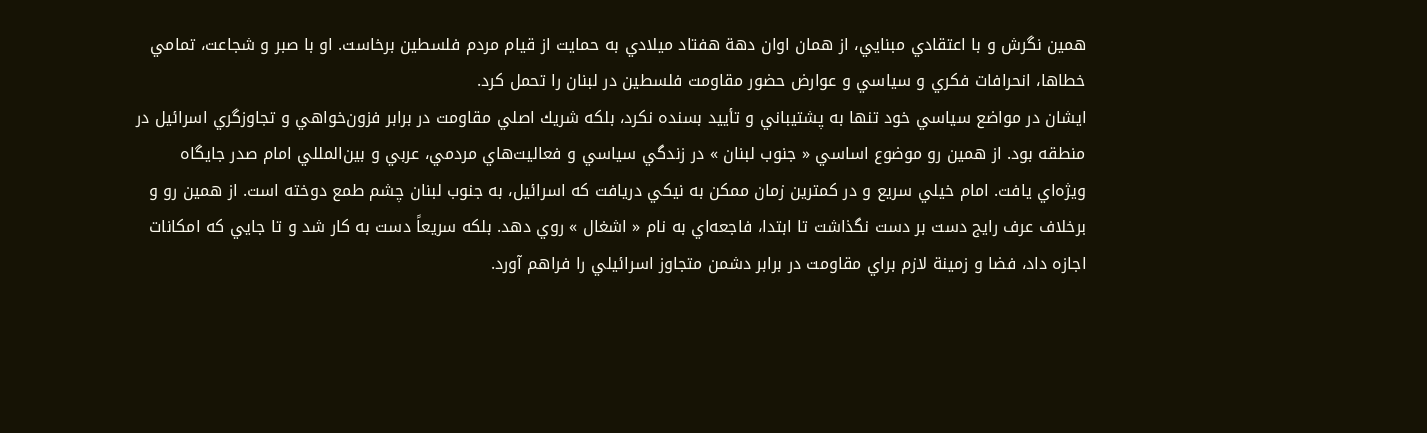همين‌ نگرش‌ و با اعتقادي‌ مبنايي، از همان‌ اوان‌ دهة‌ هفتاد ميلادي‌ به‌ حمايت‌ از قيام‌ مردم‌ فلسطين‌ برخاست. او با صبر و شجاعت، تمامي‌ خطاها، انحرافات‌ فكري‌ و سياسي‌ و عوارض‌ حضور مقاومت‌ فلسطين‌ در لبنان‌ را تحمل‌ كرد.
ايشان‌ در مواضع‌ سياسي‌ خود تنها به‌ پشتيباني‌ و تأ‌ييد بسنده‌ نكرد، بلكه‌ شريك‌ اصلي‌ مقاومت‌ در برابر فزون‌خواهي‌ و تجاوزگري‌ اسرائيل‌ در منطقه‌ بود. از همين‌ رو موضوع‌ اساسي‌ « جنوب‌ لبنان‌ » در زندگي‌ سياسي‌ و فعاليت‌هاي‌ مردمي، عربي‌ و بين‌المللي‌ امام‌ صدر جايگاه‌ ويژه‌اي‌ يافت. امام‌ خيلي‌ سريع‌ و در كمترين‌ زمان‌ ممكن‌ به‌ نيكي‌ دريافت‌ كه‌ اسرائيل، به‌ جنوب‌ لبنان‌ چشم‌ طمع‌ دوخته‌ است. از همين‌ رو و برخلاف‌ عرف‌ رايج‌ دست‌ بر دست‌ نگذاشت‌ تا ابتدا، فاجعه‌اي‌ به‌ نام‌ « اشغال‌ » روي‌ دهد. بلكه‌ سريعاً‌ دست‌ به‌ كار شد و تا جايي‌ كه‌ امكانات‌ اجازه‌ داد، فضا و زمينة‌ لازم‌ براي‌ مقاومت‌ در برابر دشمن‌ متجاوز اسرائيلي‌ را فراهم‌ آورد.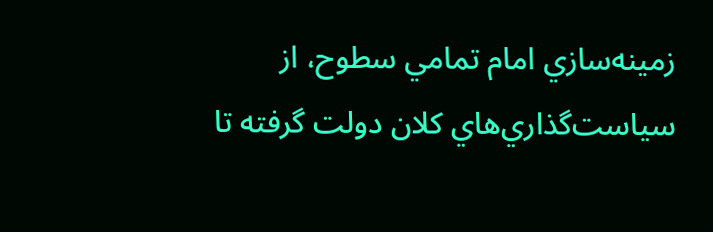زمينه‌سازي‌ امام‌ تمامي‌ سطوح، از سياست‌گذاري‌هاي‌ كلان‌ دولت‌ گرفته‌ تا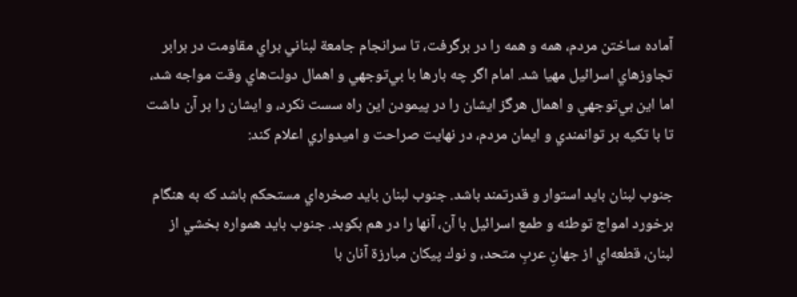آماده‌ ساختن‌ مردم، همه‌ و همه‌ را در برگرفت، تا سرانجام‌ جامعة‌ لبناني‌ براي‌ مقاومت‌ در برابر تجاوزهاي‌ اسرائيل‌ مهيا شد. امام‌ اگر چه‌ بارها با بي‌توجهي‌ و اهمال‌ دولت‌هاي‌ وقت‌ مواجه‌ شد، اما اين‌ بي‌توجهي‌ و اهمال‌ هرگز ايشان‌ را در پيمودن‌ اين‌ راه‌ سست‌ نكرد، و ايشان‌ را بر آن‌ داشت‌ تا با تكيه‌ بر توانمندي‌ و ايمان‌ مردم، در نهايت‌ صراحت‌ و اميدواري‌ اعلام‌ كند:

جنوب‌ لبنان‌ بايد استوار و قدرتمند باشد. جنوب‌ لبنان‌ بايد صخره‌اي‌ مستحكم‌ باشد كه‌ به‌ هنگام‌ برخورد امواج‌ توطئه‌ و طمع‌ اسرائيل‌ با آن، آنها را در هم‌ بكوبد. جنوب‌ بايد همواره‌ بخشي‌ از لبنان، قطعه‌اي‌ از جهانِ‌ عربِ‌ متحد، و نوك‌ پيكان‌ مبارزة‌ آنان‌ با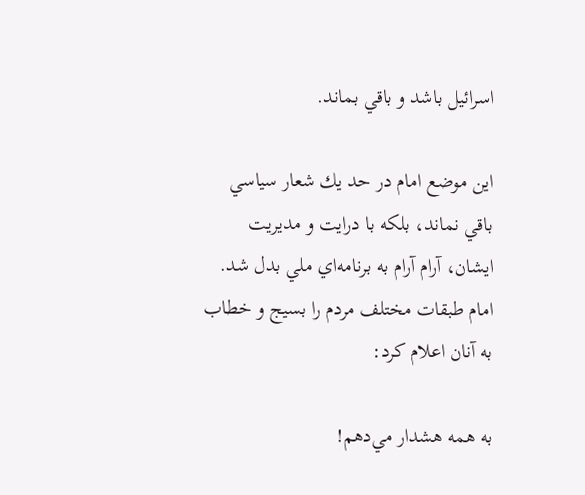اسرائيل‌ باشد و باقي‌ بماند.

اين‌ موضع‌ امام‌ در حد يك‌ شعار سياسي‌ باقي‌ نماند، بلكه‌ با درايت‌ و مديريت‌ ايشان، آرام‌ آرام‌ به‌ برنامه‌اي‌ ملي‌ بدل‌ شد. امام‌ طبقات‌ مختلف‌ مردم‌ را بسيج‌ و خطاب‌ به‌ آنان‌ اعلام‌ كرد:

به‌ همه‌ هشدار مي‌دهم!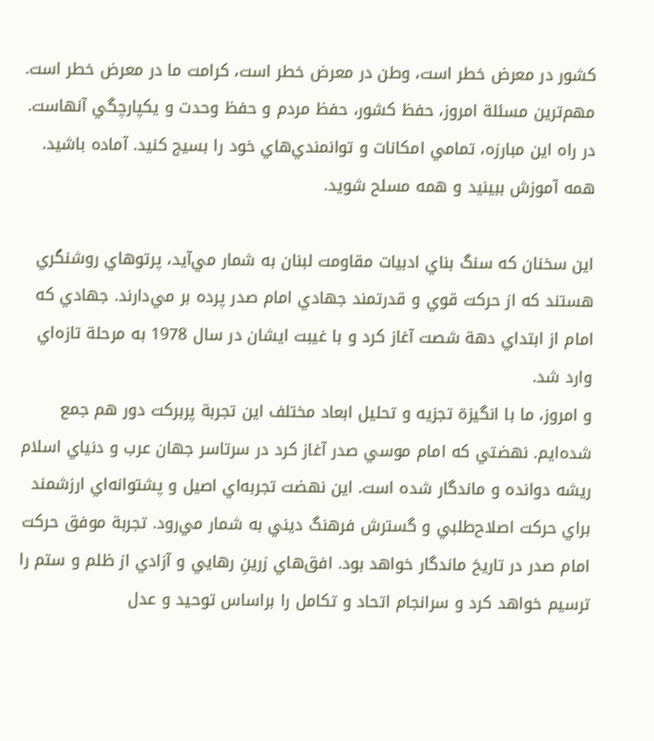كشور در معرض‌ خطر است، وطن‌ در معرض‌ خطر است، كرامت‌ ما در معرض‌ خطر است. مهم‌ترين‌ مسئلة‌ امروز، حفظ‌ كشور، حفظ‌ مردم‌ و حفظ‌ وحدت‌ و يكپارچگي‌ آنهاست. در راه‌ اين‌ مبارزه، تمامي‌ امكانات‌ و توانمندي‌هاي‌ خود را بسيج‌ كنيد. آماده‌ باشيد. همه‌ آموزش‌ ببينيد و همه‌ مسلح‌ شويد.

اين‌ سخنان‌ كه‌ سنگ‌ بناي‌ ادبيات‌ مقاومت‌ لبنان‌ به‌ شمار مي‌آيد، پرتوهاي‌ روشنگري‌ هستند كه‌ از حركت‌ قوي‌ و قدرتمند جهادي‌ امام‌ صدر پرده‌ بر مي‌دارند. جهادي‌ كه‌ امام‌ از ابتداي‌ دهة‌ شصت‌ آغاز كرد و با غيبت‌ ايشان‌ در سال‌ 1978 به‌ مرحلة‌ تازه‌اي‌ وارد شد.
و امروز، ما با انگيزة‌ تجزيه‌ و تحليل‌ ابعاد مختلف‌ اين‌ تجربة‌ پربركت‌ دور هم‌ جمع‌ شده‌ايم. نهضتي‌ كه‌ امام‌ موسي‌ صدر آغاز كرد در سرتاسر جهان‌ عرب‌ و دنياي‌ اسلام‌ ريشه‌ دوانده‌ و ماندگار شده‌ است. اين‌ نهضت‌ تجربه‌اي‌ اصيل‌ و پشتوانه‌اي‌ ارزشمند براي‌ حركت‌ اصلاح‌طلبي‌ و گسترش‌ فرهنگ‌ ديني‌ به‌ شمار مي‌رود. تجربة‌ موفق‌ حركت‌ امام‌ صدر در تاريخ‌ ماندگار خواهد بود. افق‌هاي‌ زرينِ‌ رهايي‌ و آزادي‌ از ظلم‌ و ستم‌ را ترسيم‌ خواهد كرد و سرانجام‌ اتحاد و تكامل‌ را براساس‌ توحيد و عدل‌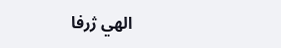الهي‌ ژرفا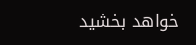خواهد بخشيد